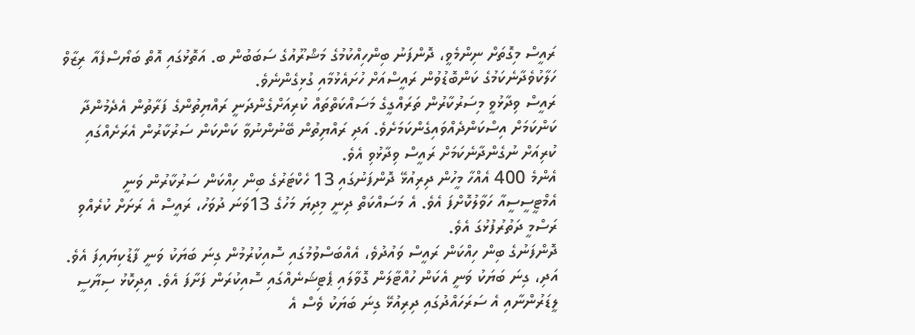ރައީސް މިގޮތަށް ނިންމެވީ، ދޮންފަނު ބިންހިއްކުމުގެ މަޝްރޫއުގެ ސަބަބުން ބ. އަތޮޅުގައި އޮތް ބަޔޯސްފެއާ ރިޒާވް ހަލާކުވެދާނެކަމުގެ ކަންބޮޑުވުން ރައީސްއަށް ހުށައެޅުމާއި ގުޅިގެންނެވެ.
ރައީސް ވިދާޅުވީ މިސަރުކާރުން ތަރައްގީގެ މަސައްކަތްތައް ކުރިއަށްގެންދަނީ ރައްޔިތުންގެ ފަރާތުން އެދެމުންދާ ކަންކަމަށް އިސްކަންދެއްވައިގެންކަމަށެވެ. އަދި ރައްޔިތުން ބޭނުންނުވާ ކަންކަން ސަރުކާރުން އެރަށެއްގައި ކުރިއަށް ނުގެންދާނެކަމަށް ރައީސް ވިދާޅުވި އެވެ.
އެންމެ 400 އެއްހާ މީހުން ދިރިއުޅޭ ދޮންފަނުގައި 13 ހެކްޓަރުގެ ބިން ހިއްކަން ސަރުކާރުން ވަނީ އެމްޓީސީސީއާ ހަވާލުކޮށްފަ އެވެ. އެ މަސައްކަތް ދިނީ މިދިޔަ މަހުގެ 13ވަނަ ދުވަހު، ރައީސް އެ ރަށަށް ކުރެއްވި ރަސްމީ ދަތުރުފުޅުގަ އެވެ.
ދޮންފަނުގެ ބިން ހިއްކަން ރައީސް ވައުދުވެ، އެއްބަސްވުމުގައި ސޮއިކުރުމުން ގިނަ ބަޔަކު ވަނީ ފާޑުކިޔައިފަ އެވެ. އަދި، ގިނަ ބަޔަކު ވަނީ އެކަން ހުއްޓާލަން ގޮވާލައި ޕެޓިޝަނެއްގައި ސޮއިކުރަން ފަށާފަ އެވެ. އިދިކޮޅު ސިޔާސީ ލީޑަރުންނާއި އެ ސަރަހައްދުގައި ދިރިއުޅޭ ގިނަ ބަޔަކު ވެސް އެ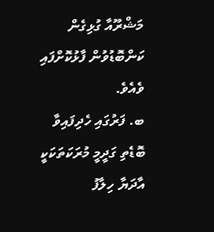މަޝްރޫއާ ގުޅިގެން ކަންބޮޑުވުން ފާޅުކޮށްފައި ވެއެވެ.
ބ. ފަރުގައި ހެދިފައިވާ ބޮޑެތި ގަދީމީ މުރަކަތަކަކީ އާދަޔާ ހިލާފު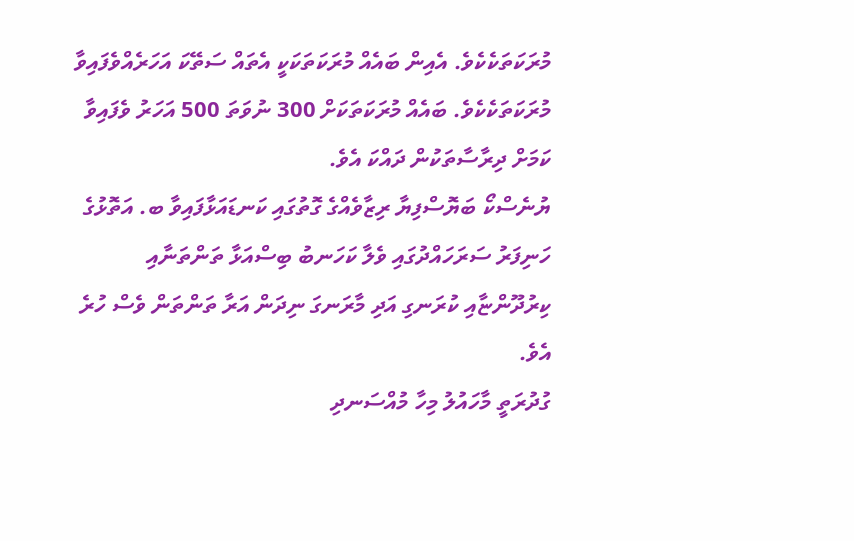މުރަކަތަކެކެވެ. އެއިން ބައެއް މުރަކަތަކަކީ އެތައް ސަތޭކަ އަހަރެއްވެފައިވާ މުރަކަތަކެކެވެ. ބައެއް މުރަކަތަކަށް 300 ނުވަތަ 500 އަހަރު ވެފައިވާ ކަމަށް ދިރާސާތަކުން ދައްކަ އެވެ.
ޔުނެސްކޯ ބަޔޮސްފިޔާ ރިޒާވެއްގެ ގޮތުގައި ކަނޑައަޅާފައިވާ ބ. އަތޮޅުގެ ހަނިފަރު ސަރަހައްދުގައި ވެލާ ކަހަނބު ބިސްއަޅާ ތަންތަނާއި ކިރުދޫންޏާއި ކުރަނގި އަދި މާރަނގަ ނިދަން އަރާ ތަންތަން ވެސް ހުރެ އެވެ.
ގުދުރަތީ މާހައުލު މިހާ މުއްސަނދި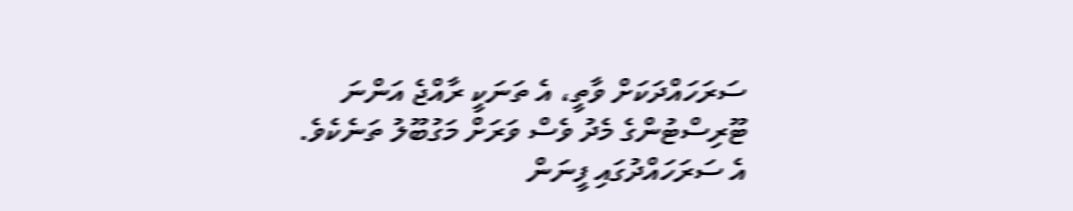ސަރަހައްދަކަށް ވާތީ، އެ ތަނަކީ ރާއްޖެ އަންނަ ޓޫރިސްޓުންގެ މެދު ވެސް ވަރަށް މަގުބޫލު ތަނެކެވެ. އެ ސަރަހައްދުގައި ފީނަން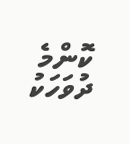ކޮންމެ ދުވަހަކު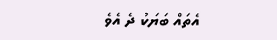އެތައް ބަޔަކު ދެ އެވެ